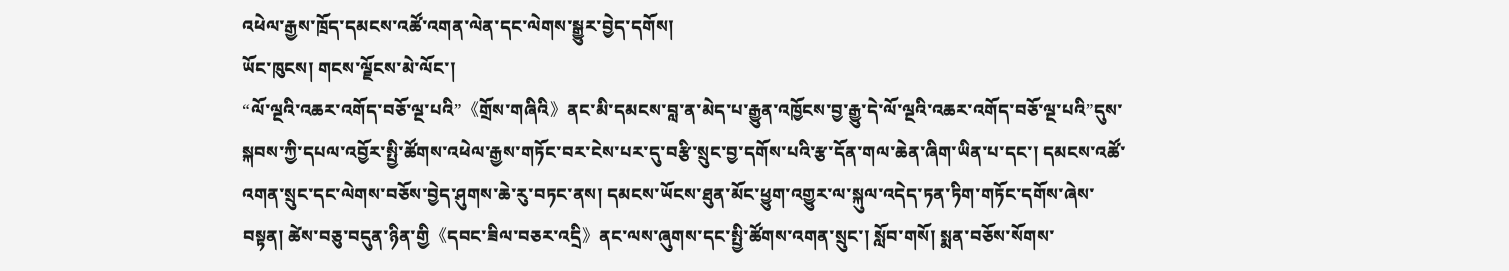འཕེལ་རྒྱས་ཁྲོད་དམངས་འཚོ་འགན་ལེན་དང་ལེགས་སྒྱུར་བྱེད་དགོས།
ཡོང་ཁུངས། གངས་ལྗོངས་མེ་ལོང་།
“ལོ་ལྔའི་འཆར་འགོད་བཅོ་ལྔ་པའི”《གྲོས་གཞིའི》ནང་མི་དམངས་བླ་ན་མེད་པ་རྒྱུན་འཁྱོངས་བྱ་རྒྱུ་དེ་ལོ་ལྔའི་འཆར་འགོད་བཅོ་ལྔ་པའི”དུས་སྐབས་ཀྱི་དཔལ་འབྱོར་སྤྱི་ཚོགས་འཕེལ་རྒྱས་གཏོང་བར་ངེས་པར་དུ་བརྩི་སྲུང་བྱ་དགོས་པའི་རྩ་དོན་གལ་ཆེན་ཞིག་ཡིན་པ་དང་། དམངས་འཚོ་འགན་སྲུང་དང་ལེགས་བཅོས་བྱེད་ཤུགས་ཆེ་རུ་བཏང་ནས། དམངས་ཡོངས་ཐུན་མོང་ཕྱུག་འགྱུར་ལ་སྐུལ་འདེད་ཏན་ཏིག་གཏོང་དགོས་ཞེས་བསྟན། ཚེས་བཅུ་བདུན་ཉིན་གྱི《དབང་ཟིལ་བཅར་འདྲི》ནང་ལས་ཞུགས་དང་སྤྱི་ཚོགས་འགན་སྲུང་། སློབ་གསོ། སྨན་བཅོས་སོགས་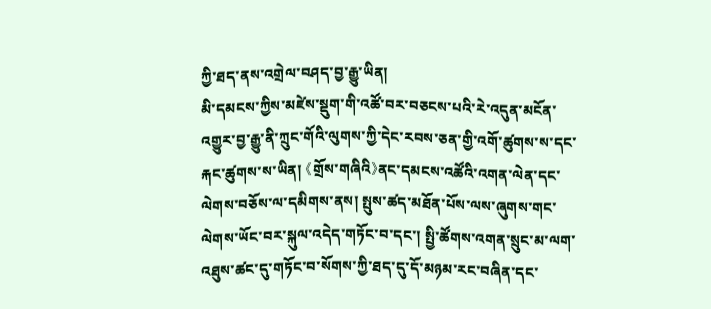ཀྱི་ཐད་ནས་འགྲེལ་བཤད་བྱ་རྒྱུ་ཡིན།
མི་དམངས་ཀྱིས་མཛེས་སྡུག་གི་འཚོ་བར་བཅངས་པའི་རེ་འདུན་མངོན་འགྱུར་བྱ་རྒྱུ་ནི་ཀྲུང་གོའི་ལུགས་ཀྱི་དེང་རབས་ཅན་གྱི་འགོ་ཚུགས་ས་དང་རྐང་ཚུགས་ས་ཡིན། 《གྲོས་གཞིའི》ནང་དམངས་འཚོའི་འགན་ལེན་དང་ལེགས་བཅོས་ལ་དམིགས་ནས། སྤུས་ཚད་མཐོན་པོས་ལས་ཞུགས་གང་ལེགས་ཡོང་བར་སྐུལ་འདེད་གཏོང་བ་དང་། སྤྱི་ཚོགས་འགན་སྲུང་མ་ལག་འཐུས་ཚང་དུ་གཏོང་བ་སོགས་ཀྱི་ཐད་དུ་དོ་མཉམ་རང་བཞིན་དང་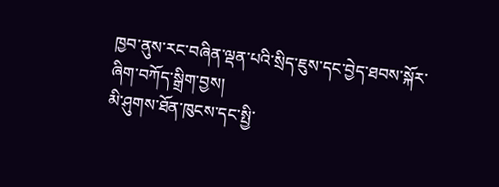ཁྱབ་ནུས་རང་བཞིན་ལྡན་པའི་སྲིད་ཇུས་དང་བྱེད་ཐབས་སྐོར་ཞིག་བཀོད་སྒྲིག་བྱས།
མི་ཤུགས་ཐོན་ཁུངས་དང་སྤྱི་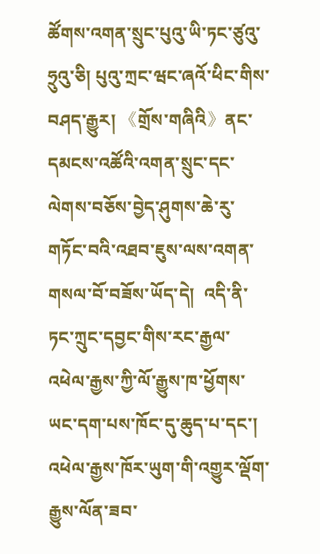ཚོགས་འགན་སྲུང་པུའུ་ཡི་ཏང་ཙུའུ་ཧྲུའུ་ཅི། པུའུ་ཀྲང་ཝང་ཞའོ་ཕིང་གིས་བཤད་རྒྱུར། 《གྲོས་གཞིའི》ནང་དམངས་འཚོའི་འགན་སྲུང་དང་ལེགས་བཅོས་བྱེད་ཤུགས་ཆེ་རུ་གཏོང་བའི་འཐབ་ཇུས་ལས་འགན་གསལ་བོ་བཟོས་ཡོད་དེ།  འདི་ནི་ཏང་ཀྲུང་དབྱང་གིས་རང་རྒྱལ་འཕེལ་རྒྱས་ཀྱི་ལོ་རྒྱུས་ཁ་ཕྱོགས་ཡང་དག་པས་ཁོང་དུ་ཆུད་པ་དང་། འཕེལ་རྒྱས་ཁོར་ཡུག་གི་འགྱུར་ལྡོག་རྒྱུས་ལོན་ཟབ་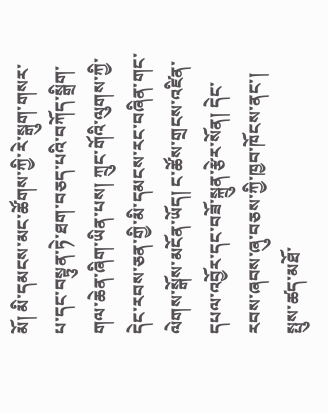མོ། མི་དམངས་མང་ཚོགས་ཀྱི་རེ་སྒུག་གསར་པ་དང་བསྟུན་ཏེ་ཐག་བཅད་པའི་བཀོད་སྒྲིག་གལ་ཆེན་ཞིག་ཡིན་པས། ཀྲུང་གོའི་ལུགས་ཀྱི་དེང་རབས་ཅན་གྱི་མི་དམངས་རང་བཞིན་གང་ལེགས་སྒོས་མངོན་ཡོད། ང་ཚོས་གྲངས་འཛིན་དཔལ་འབྱོར་དང་བཟོ་སྐྲུན་རྩེར་སོན། དེང་རབས་ཞབས་ཞུ་བཅས་ཀྱི་ཁྱབ་ཁོངས་ནང་། སྤུས་ཚད་མཐོ་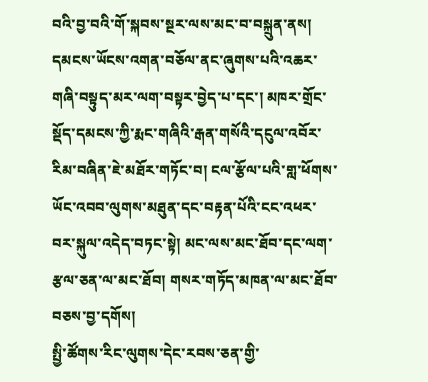བའི་བྱ་བའི་གོ་སྐབས་སྔར་ལས་མང་བ་བསྐྲུན་ནས།  དམངས་ཡོངས་འགན་བཅོལ་ནང་ཞུགས་པའི་འཆར་གཞི་བསྟུད་མར་ལག་བསྟར་བྱེད་པ་དང་། མཁར་གྲོང་སྡོད་དམངས་ཀྱི་རྨང་གཞིའི་རྒན་གསོའི་དངུལ་འབོར་རིམ་བཞིན་ཇེ་མཐོར་གཏོང་བ། ངལ་རྩོལ་པའི་གླ་ཕོགས་ཡོང་འབབ་ལུགས་མཐུན་དང་བརྟན་པོའི་ངང་འཕར་བར་སྐུལ་འདེད་བཏང་སྟེ། མང་ལས་མང་ཐོབ་དང་ལག་རྩལ་ཅན་ལ་མང་ཐོབ། གསར་གཏོད་མཁན་ལ་མང་ཐོབ་བཅས་བྱ་དགོས།
སྤྱི་ཚོགས་རིང་ལུགས་དེང་རབས་ཅན་གྱི་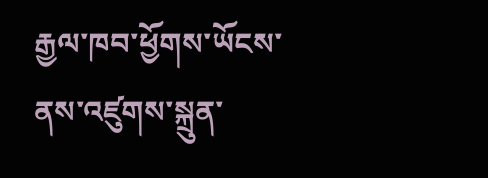རྒྱལ་ཁབ་ཕྱོགས་ཡོངས་ནས་འཛུགས་སྐྲུན་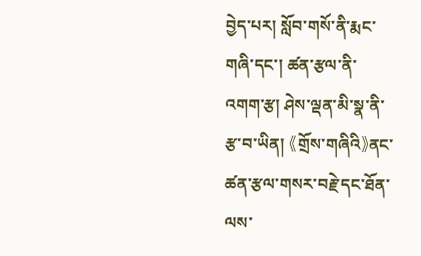བྱེད་པར། སློབ་གསོ་ནི་རྨང་གཞི་དང་། ཚན་རྩལ་ནི་འགག་རྩ། ཤེས་ལྡན་མི་སྣ་ནི་རྩ་བ་ཡིན། 《གྲོས་གཞིའི》ནང་ཚན་རྩལ་གསར་བརྗེ་དང་ཐོན་ལས་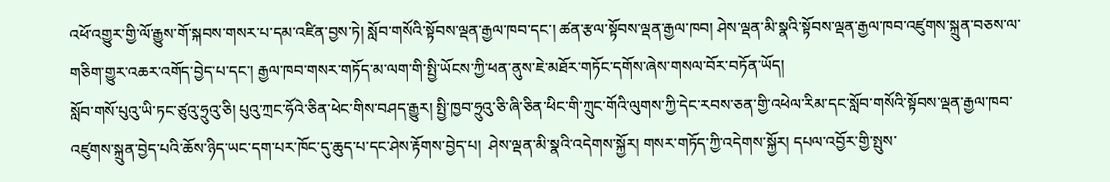འཕོ་འགྱུར་གྱི་ལོ་རྒྱུས་གོ་སྐབས་གསར་པ་དམ་འཛིན་བྱས་ཏེ། སློབ་གསོའི་སྟོབས་ལྡན་རྒྱལ་ཁབ་དང་། ཚན་རྩལ་སྟོབས་ལྡན་རྒྱལ་ཁབ། ཤེས་ལྡན་མི་སྣའི་སྟོབས་ལྡན་རྒྱལ་ཁབ་འཛུགས་སྐྲུན་བཅས་ལ་གཅིག་གྱུར་འཆར་འགོད་བྱེད་པ་དང་། རྒྱལ་ཁབ་གསར་གཏོད་མ་ལག་གི་སྤྱི་ཡོངས་ཀྱི་ཕན་ནུས་ཇེ་མཐོར་གཏོང་དགོས་ཞེས་གསལ་བོར་བཏོན་ཡོད།
སློབ་གསོ་པུའུ་ཡི་ཏང་ཙུའུ་ཧྲུའུ་ཅི། པུའུ་ཀྲང་ཧོའེ་ཅིན་ཕེང་གིས་བཤད་རྒྱུར། སྤྱི་ཁྱབ་ཧྲུའུ་ཅི་ཞི་ཅིན་ཕིང་གི་ཀྲུང་གོའི་ལུགས་ཀྱི་དེང་རབས་ཅན་གྱི་འཕེལ་རིམ་དང་སློབ་གསོའི་སྟོབས་ལྡན་རྒྱལ་ཁབ་འཛུགས་སྐྲུན་བྱེད་པའི་ཆོས་ཉིད་ཡང་དག་པར་ཁོང་དུ་ཆུད་པ་དང་ཤེས་རྟོགས་བྱེད་པ།  ཤེས་ལྡན་མི་སྣའི་འདེགས་སྐྱོར། གསར་གཏོད་ཀྱི་འདེགས་སྐྱོར། དཔལ་འབྱོར་གྱི་སྤུས་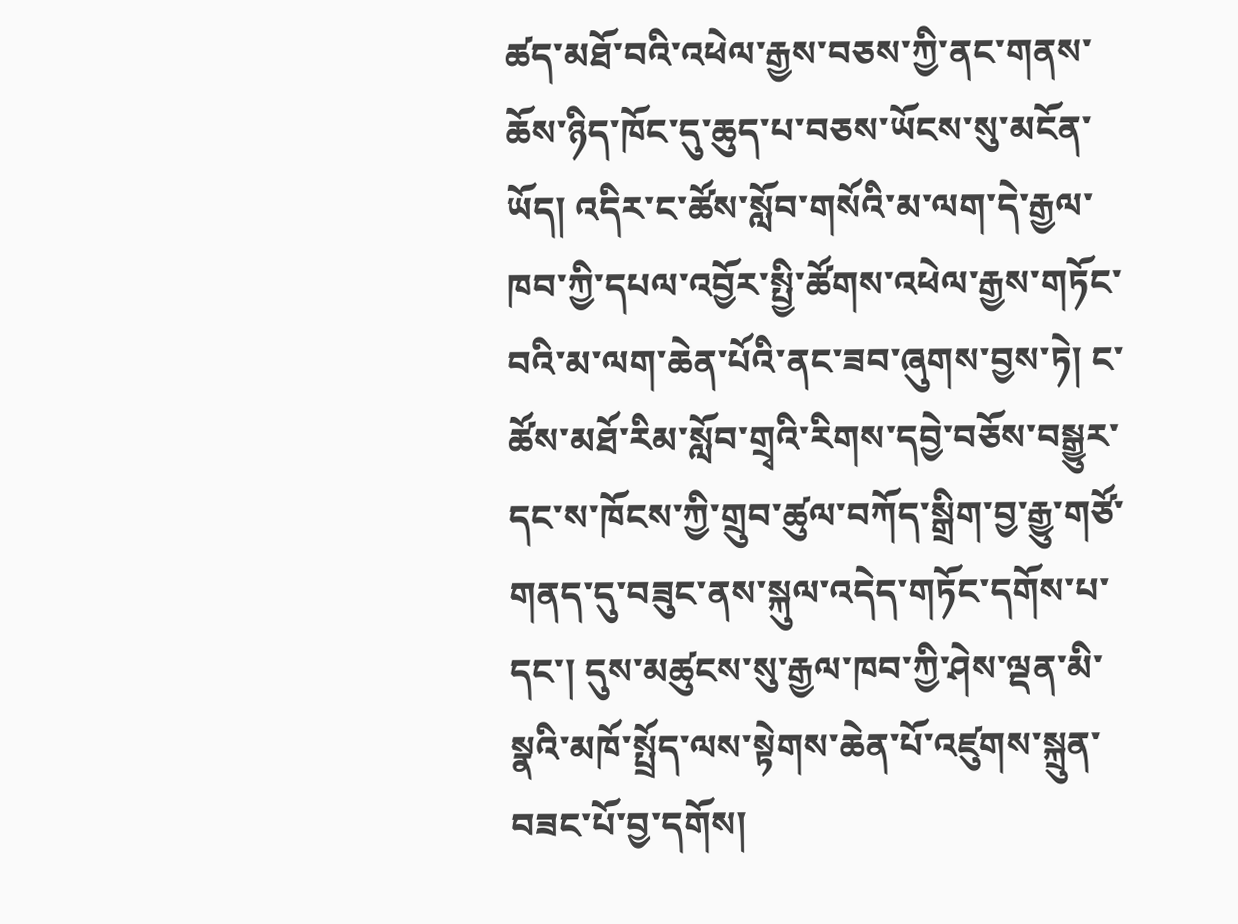ཚད་མཐོ་བའི་འཕེལ་རྒྱས་བཅས་ཀྱི་ནང་གནས་ཆོས་ཉིད་ཁོང་དུ་ཆུད་པ་བཅས་ཡོངས་སུ་མངོན་ཡོད། འདིར་ང་ཚོས་སློབ་གསོའི་མ་ལག་དེ་རྒྱལ་ཁབ་ཀྱི་དཔལ་འབྱོར་སྤྱི་ཚོགས་འཕེལ་རྒྱས་གཏོང་བའི་མ་ལག་ཆེན་པོའི་ནང་ཟབ་ཞུགས་བྱས་ཏེ། ང་ཚོས་མཐོ་རིམ་སློབ་གྲྭའི་རིགས་དབྱེ་བཅོས་བསྒྱུར་དང་ས་ཁོངས་ཀྱི་གྲུབ་ཚུལ་བཀོད་སྒྲིག་བྱ་རྒྱུ་གཙོ་གནད་དུ་བཟུང་ནས་སྐུལ་འདེད་གཏོང་དགོས་པ་དང་། དུས་མཚུངས་སུ་རྒྱལ་ཁབ་ཀྱི་ཤེས་ལྡན་མི་སྣའི་མཁོ་སྤྲོད་ལས་སྟེགས་ཆེན་པོ་འཛུགས་སྐྲུན་བཟང་པོ་བྱ་དགོས།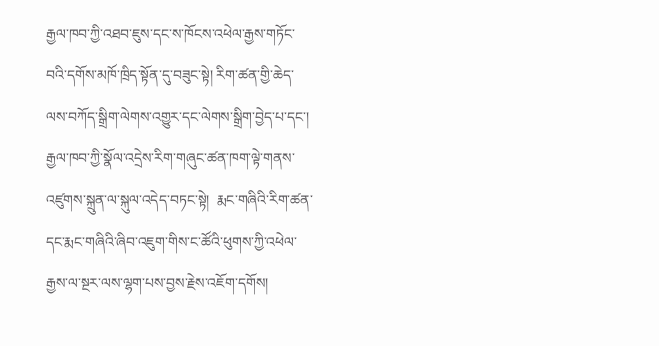རྒྱལ་ཁབ་ཀྱི་འཐབ་ཇུས་དང་ས་ཁོངས་འཕེལ་རྒྱས་གཏོང་བའི་དགོས་མཁོ་ཁྲིད་སྟོན་དུ་བཟུང་སྟེ། རིག་ཚན་གྱི་ཆེད་ལས་བཀོད་སྒྲིག་ལེགས་འགྱུར་དང་ལེགས་སྒྲིག་བྱེད་པ་དང་། རྒྱལ་ཁབ་ཀྱི་སྣོལ་འདྲེས་རིག་གཞུང་ཚན་ཁག་ལྟེ་གནས་འཛུགས་སྐྲུན་ལ་སྐུལ་འདེད་བཏང་སྟེ།  རྨང་གཞིའི་རིག་ཚན་དང་རྨང་གཞིའི་ཞིབ་འཇུག་གིས་ང་ཚོའི་ཕུགས་ཀྱི་འཕེལ་རྒྱས་ལ་སྔར་ལས་ལྷག་པས་བྱས་རྗེས་འཇོག་དགོས།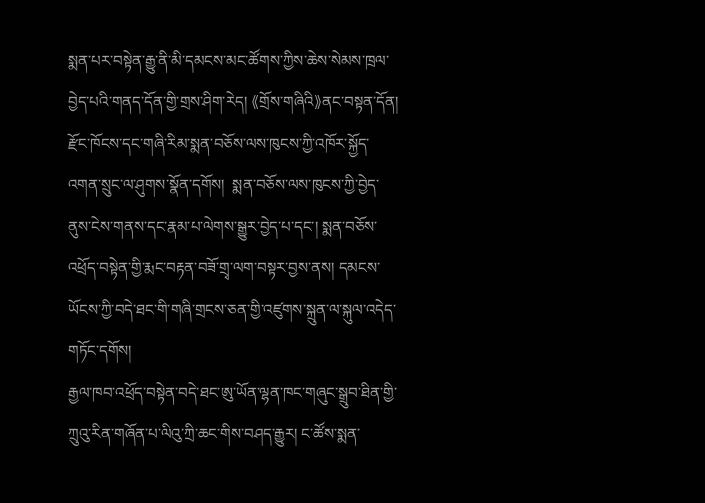སྨན་པར་བསྟེན་རྒྱུ་ནི་མི་དམངས་མང་ཚོགས་ཀྱིས་ཆེས་སེམས་ཁྲལ་བྱེད་པའི་གནད་དོན་གྱི་གྲས་ཤིག་རེད། 《གྲོས་གཞིའི》ནང་བསྟན་དོན། རྫོང་ཁོངས་དང་གཞི་རིམ་སྨན་བཅོས་ལས་ཁུངས་ཀྱི་འཁོར་སྐྱོད་འགན་སྲུང་ལ་ཤུགས་སྣོན་དགོས།  སྨན་བཅོས་ལས་ཁུངས་ཀྱི་བྱེད་ནུས་ངེས་གནས་དང་རྣམ་པ་ལེགས་སྒྱུར་བྱེད་པ་དང་། སྨན་བཅོས་འཕྲོད་བསྟེན་གྱི་རྨང་བརྟན་བཟོ་གྲྭ་ལག་བསྟར་བྱས་ནས། དམངས་ཡོངས་ཀྱི་བདེ་ཐང་གི་གཞི་གྲངས་ཅན་གྱི་འཛུགས་སྐྲུན་ལ་སྐུལ་འདེད་གཏོང་དགོས།
རྒྱལ་ཁབ་འཕྲོད་བསྟེན་བདེ་ཐང་ཨུ་ཡོན་ལྷན་ཁང་གཞུང་སྒྲུབ་ཐིན་གྱི་ཀྲུའུ་རིན་གཞོན་པ་ལིའུ་ཀྲི་ཆང་གིས་བཤད་རྒྱུར། ང་ཚོས་སྨན་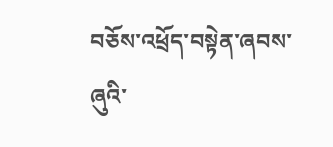བཅོས་འཕྲོད་བསྟེན་ཞབས་ཞུའི་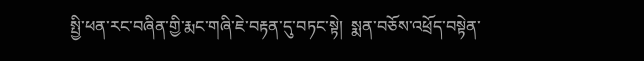སྤྱི་ཕན་རང་བཞིན་གྱི་རྨང་གཞི་ཇེ་བརྟན་དུ་བཏང་སྟེ།  སྨན་བཅོས་འཕྲོད་བསྟེན་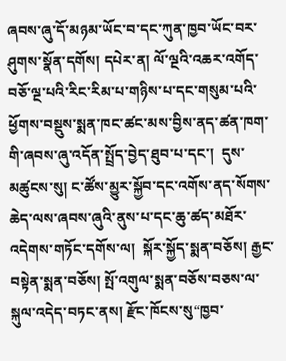ཞབས་ཞུ་དོ་མཉམ་ཡོང་བ་དང་ཀུན་ཁྱབ་ཡོང་བར་ཤུགས་སྣོན་དགོས། དཔེར་ན། ལོ་ལྔའི་འཆར་འགོད་བཅོ་ལྔ་པའི་རིང་རིམ་པ་གཉིས་པ་དང་གསུམ་པའི་ཕྱོགས་བསྡུས་སྨན་ཁང་ཚང་མས་བྱིས་ནད་ཚན་ཁག་གི་ཞབས་ཞུ་འདོན་སྤྲོད་བྱེད་ཐུབ་པ་དང་།  དུས་མཚུངས་སུ། ང་ཚོས་མྱུར་སྐྱོབ་དང་འགོས་ནད་སོགས་ཆེད་ལས་ཞབས་ཞུའི་ནུས་པ་དང་ཆུ་ཚད་མཐོར་འདེགས་གཏོང་དགོས་ལ།  སྐོར་སྐྱོད་སྨན་བཅོས། རྒྱང་བསྟེན་སྨན་བཅོས། སྤོ་འགུལ་སྨན་བཅོས་བཅས་ལ་སྐུལ་འདེད་བཏང་ནས། རྫོང་ཁོངས་སུ“ཁྱབ་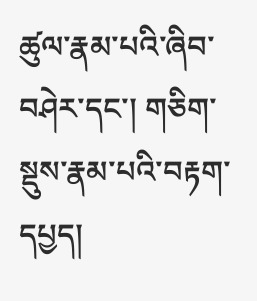ཚུལ་རྣམ་པའི་ཞིབ་བཤེར་དང་། གཅིག་སྡུས་རྣམ་པའི་བརྟག་དཔྱད།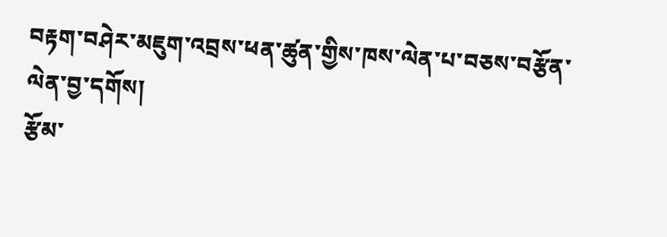བརྟག་བཤེར་མཇུག་འབྲས་ཕན་ཚུན་གྱིས་ཁས་ལེན་པ་བཅས་བརྩོན་ལེན་བྱ་དགོས།
རྩོམ་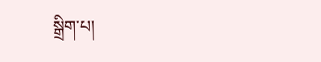སྒྲིག་པ།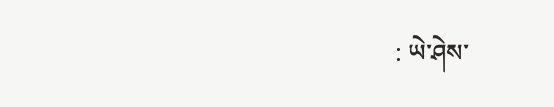: ཡེ་ཤེས་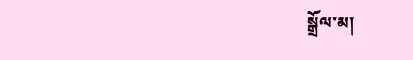སྒྲོལ་མ།